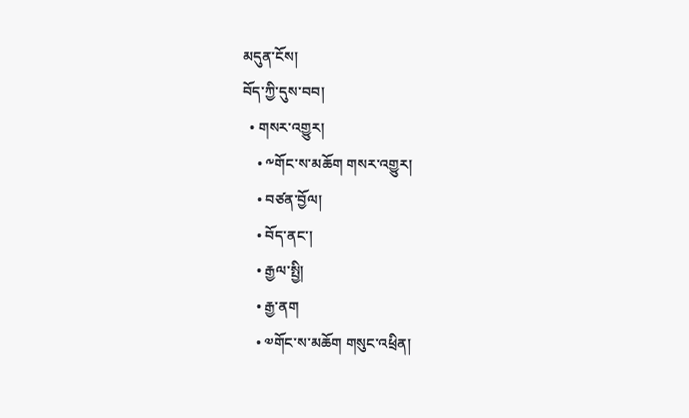མདུན་ངོས།
བོད་ཀྱི་དུས་བབ།
  • གསར་འགྱུར།
    • ༸གོང་ས་མཆོག གསར་འགྱུར།
    • བཙན་བྱོལ།
    • བོད་ནང་།
    • རྒྱལ་སྤྱི།
    • རྒྱ་ནག
    • ༧གོང་ས་མཆོག གསུང་འཕྲིན།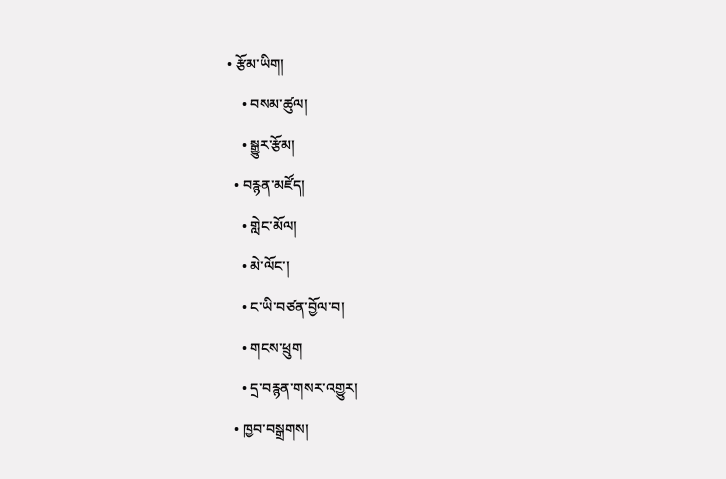• རྩོམ་ཡིག།
    • བསམ་ཚུལ།
    • སྒྱུར་རྩོམ།
  • བརྙན་མཛོད།
    • གླེང་མོལ།
    • མེ་ལོང་།
    • ང་ཡི་བཙན་བྱོལ་བ།
    • གངས་ཕྲུག
    • དྲ་བརྙན་གསར་འགྱུར།
  • ཁྱབ་བསྒྲགས།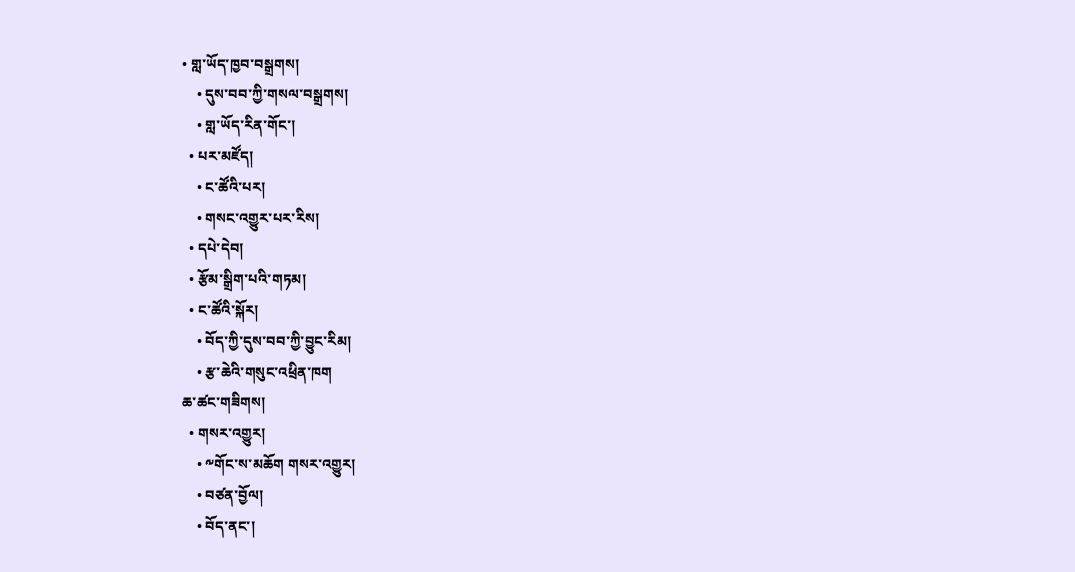• གླ་ཡོད་ཁྱབ་བསྒྲགས།
    • དུས་བབ་ཀྱི་གསལ་བསྒྲགས།
    • གླ་ཡོད་རིན་གོང་།
  • པར་མཛོད།
    • ང་ཚོའི་པར།
    • གསང་འགྱུར་པར་རིས།
  • དཔེ་དེབ།
  • རྩོམ་སྒྲིག་པའི་གཏམ།
  • ང་ཚོའི་སྐོར།
    • བོད་ཀྱི་དུས་བབ་ཀྱི་བྱུང་རིམ།
    • རྩ་ཆེའི་གསུང་འཕྲིན་ཁག
ཆ་ཚང་གཟིགས།
  • གསར་འགྱུར།
    • ༸གོང་ས་མཆོག གསར་འགྱུར།
    • བཙན་བྱོལ།
    • བོད་ནང་།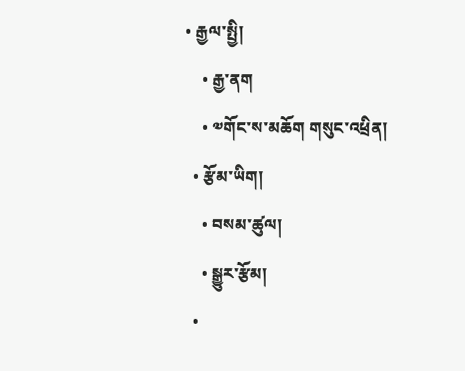• རྒྱལ་སྤྱི།
    • རྒྱ་ནག
    • ༧གོང་ས་མཆོག གསུང་འཕྲིན།
  • རྩོམ་ཡིག།
    • བསམ་ཚུལ།
    • སྒྱུར་རྩོམ།
  •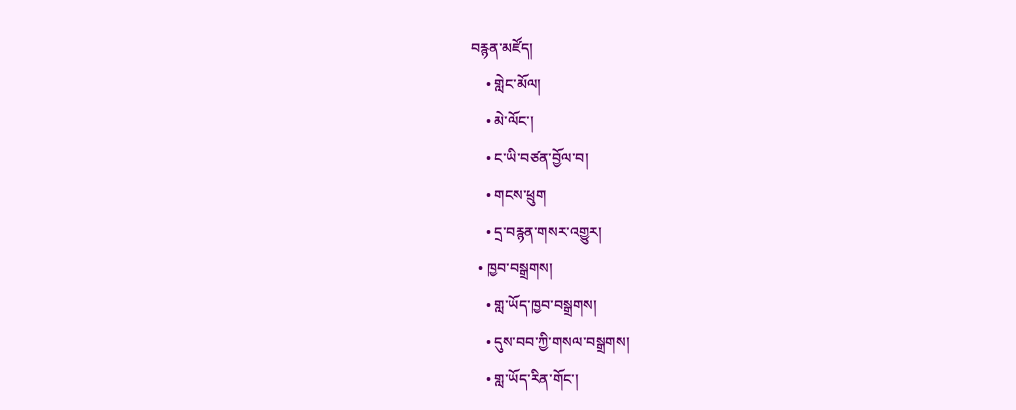བརྙན་མཛོད།
    • གླེང་མོལ།
    • མེ་ལོང་།
    • ང་ཡི་བཙན་བྱོལ་བ།
    • གངས་ཕྲུག
    • དྲ་བརྙན་གསར་འགྱུར།
  • ཁྱབ་བསྒྲགས།
    • གླ་ཡོད་ཁྱབ་བསྒྲགས།
    • དུས་བབ་ཀྱི་གསལ་བསྒྲགས།
    • གླ་ཡོད་རིན་གོང་།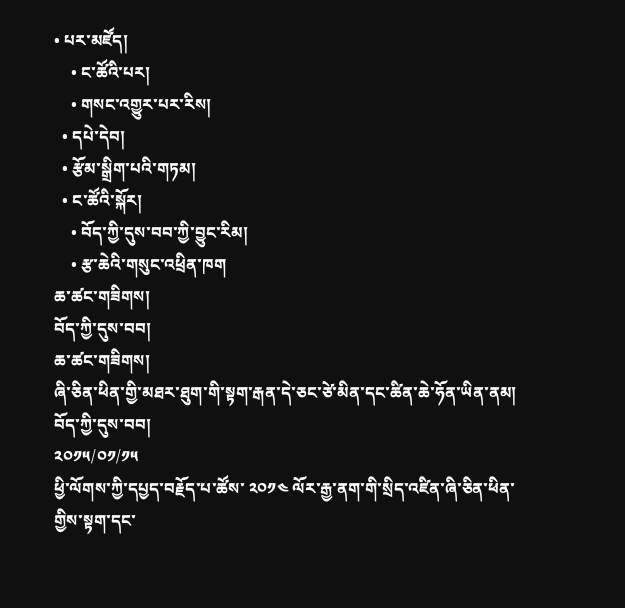• པར་མཛོད།
    • ང་ཚོའི་པར།
    • གསང་འགྱུར་པར་རིས།
  • དཔེ་དེབ།
  • རྩོམ་སྒྲིག་པའི་གཏམ།
  • ང་ཚོའི་སྐོར།
    • བོད་ཀྱི་དུས་བབ་ཀྱི་བྱུང་རིམ།
    • རྩ་ཆེའི་གསུང་འཕྲིན་ཁག
ཆ་ཚང་གཟིགས།
བོད་ཀྱི་དུས་བབ།
ཆ་ཚང་གཟིགས།
ཞི་ཅིན་ཕིན་གྱི་མཐར་ཐུག་གི་སྟག་རྒན་དེ་ཅང་ཙེ་མིན་དང་ཚིན་ཆེ་ཧོན་ཡིན་ནམ།
བོད་ཀྱི་དུས་བབ།
༢༠༡༥/༠༡/༡༥
ཕྱི་ལོགས་ཀྱི་དཔྱད་བརྗོད་པ་ཚོས་ ༢༠༡༤ ལོར་རྒྱ་ནག་གི་སྲིད་འཛིན་ཞི་ཅིན་ཕིན་གྱིས་སྟག་དང་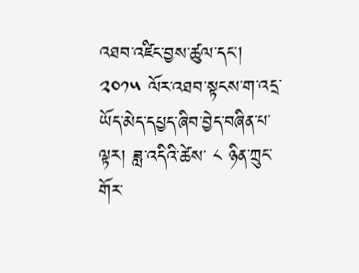འཐབ་འཛིང་བྱས་ཚུལ་དང་། ༢༠༡༥ ལོར་འཐབ་སྟངས་ག་འདྲ་ཡོད་མེད་དཔྱད་ཞིབ་བྱེད་བཞིན་པ་ལྟར། ཟླ་འདིའི་ཚེས་ ༨ ཉིན་ཀྲུང་གོར་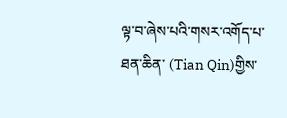ལྟ་བ་ཞེས་པའི་གསར་འགོད་པ་ཐན་ཆིན་ (Tian Qin)གྱིས་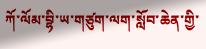ཀོ་ལོམ་བྷི་ཡ་གཙུག་ལག་སློབ་ཆེན་གྱི་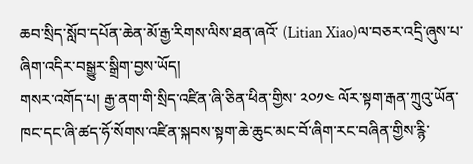ཆབ་སྲིད་སློབ་དཔོན་ཆེན་མོ་རྒྱ་རིགས་ལིས་ཐན་ཞའོ་ (Litian Xiao)ལ་བཅར་འདྲི་ཞུས་པ་ཞིག་འདིར་བསྒྱུར་སྒྲིག་བྱས་ཡོད།
གསར་འགོད་པ། རྒྱ་ནག་གི་སྲིད་འཛིན་ཞི་ཅིན་ཕིན་གྱིས་ ༢༠༡༤ ལོར་སྟག་རྒན་ཀྲུའུ་ཡོན་ཁང་དང་ཞི་ཚད་ཧོ་སོགས་འཛིན་སྐབས་སྟག་ཆེ་ཆུང་མང་བོ་ཞིག་རང་བཞིན་གྱིས་རྙི་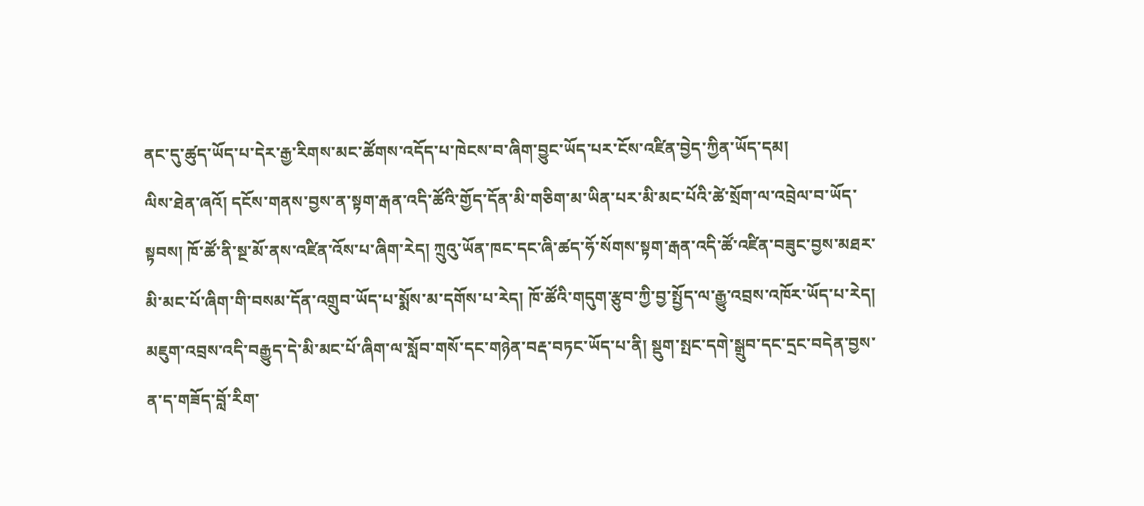ནང་དུ་ཚུད་ཡོད་པ་དེར་རྒྱ་རིགས་མང་ཚོགས་འདོད་པ་ཁེངས་བ་ཞིག་བྱུང་ཡོད་པར་ངོས་འཛིན་བྱེད་ཀྱིན་ཡོད་དམ།
ལིས་ཐེན་ཞའོ། དངོས་གནས་བྱས་ན་སྟག་རྒན་འདི་ཚོའི་གྱོད་དོན་མི་གཅིག་མ་ཡིན་པར་མི་མང་པོའི་ཚེ་སྲོག་ལ་འབྲེལ་བ་ཡོད་སྟབས། ཁོ་ཚོ་ནི་སྔ་མོ་ནས་འཛིན་འོས་པ་ཞིག་རེད། ཀྲུའུ་ཡོན་ཁང་དང་ཞི་ཚད་ཧོ་སོགས་སྟག་རྒན་འདི་ཚོ་འཛིན་བཟུང་བྱས་མཐར་མི་མང་པོ་ཞིག་གི་བསམ་དོན་འགྲུབ་ཡོད་པ་སྨོས་མ་དགོས་པ་རེད། ཁོ་ཚོའི་གདུག་རྩུབ་ཀྱི་བྱ་སྤྱོད་ལ་རྒྱུ་འབྲས་འཁོར་ཡོད་པ་རེད། མཇུག་འབྲས་འདི་བརྒྱུད་དེ་མི་མང་པོ་ཞིག་ལ་སློབ་གསོ་དང་གཉེན་བརྡ་བཏང་ཡོད་པ་ནི། སྡུག་སྤང་དགེ་སྒྲུབ་དང་དྲང་བདེན་བྱས་ན་ད་གཟོད་བློ་རིག་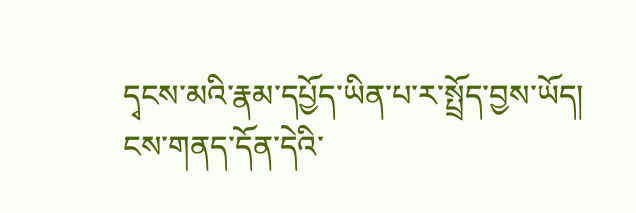དྭངས་མའི་རྣམ་དཔྱོད་ཡིན་པ་ར་སྤྲོད་བྱས་ཡོད།
ངས་གནད་དོན་དེའི་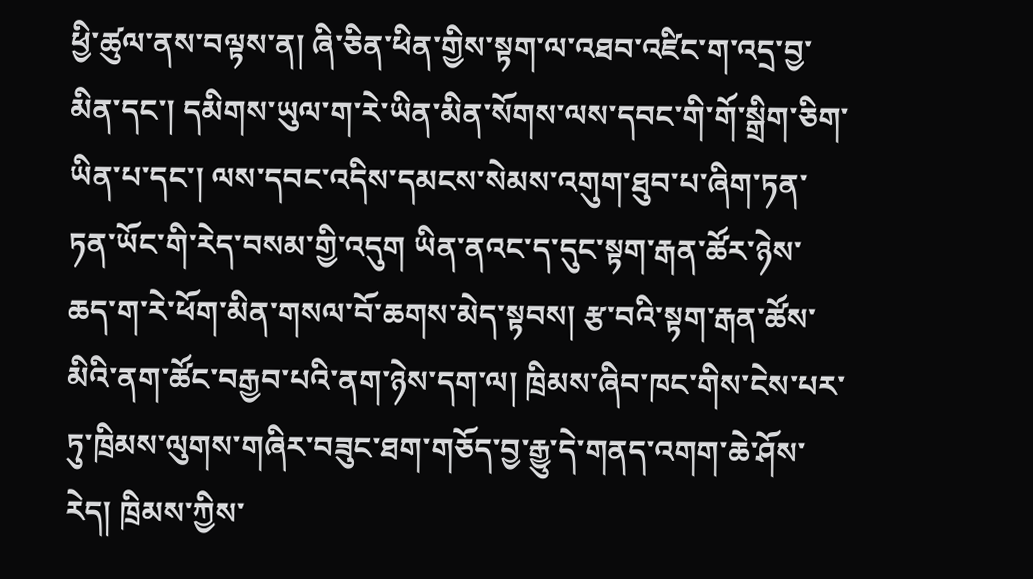ཕྱི་ཚུལ་ནས་བལྟས་ན། ཞི་ཅིན་ཕིན་གྱིས་སྟག་ལ་འཐབ་འཛིང་ག་འདྲ་བྱ་མིན་དང་། དམིགས་ཡུལ་ག་རེ་ཡིན་མིན་སོགས་ལས་དབང་གི་གོ་སྒྲིག་ཅིག་ཡིན་པ་དང་། ལས་དབང་འདིས་དམངས་སེམས་འགུག་ཐུབ་པ་ཞིག་ཏན་ཏན་ཡོང་གི་རེད་བསམ་གྱི་འདུག ཡིན་ནའང་ད་དུང་སྟག་རྒན་ཚོར་ཉེས་ཆད་ག་རེ་ཕོག་མིན་གསལ་བོ་ཆགས་མེད་སྟབས། རྩ་བའི་སྟག་རྒན་ཚོས་མིའི་ནག་ཚོང་བརྒྱབ་པའི་ནག་ཉེས་དག་ལ། ཁྲིམས་ཞིབ་ཁང་གིས་ངེས་པར་ཏུ་ཁྲིམས་ལུགས་གཞིར་བཟུང་ཐག་གཅོད་བྱ་རྒྱུ་དེ་གནད་འགག་ཆེ་ཤོས་རེད། ཁྲིམས་ཀྱིས་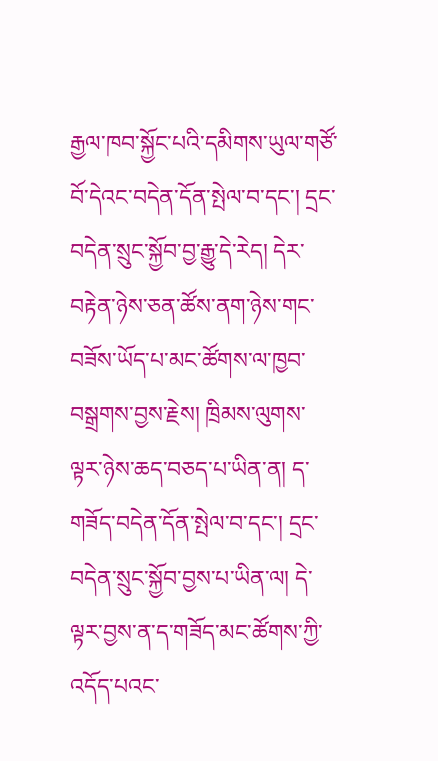རྒྱལ་ཁབ་སྐྱོང་པའི་དམིགས་ཡུལ་གཙོ་བོ་དེའང་བདེན་དོན་སྤེལ་བ་དང་། དྲང་བདེན་སྲུང་སྐྱོབ་བྱ་རྒྱུ་དེ་རེད། དེར་བརྟེན་ཉེས་ཅན་ཚོས་ནག་ཉེས་གང་བཟོས་ཡོད་པ་མང་ཚོགས་ལ་ཁྱབ་བསྒྲགས་བྱས་རྗེས། ཁྲིམས་ལུགས་ལྟར་ཉེས་ཆད་བཅད་པ་ཡིན་ན། ད་གཟོད་བདེན་དོན་སྤེལ་བ་དང་། དྲང་བདེན་སྲུང་སྐྱོབ་བྱས་པ་ཡིན་ལ། དེ་ལྟར་བྱས་ན་ད་གཟོད་མང་ཚོགས་ཀྱི་འདོད་པའང་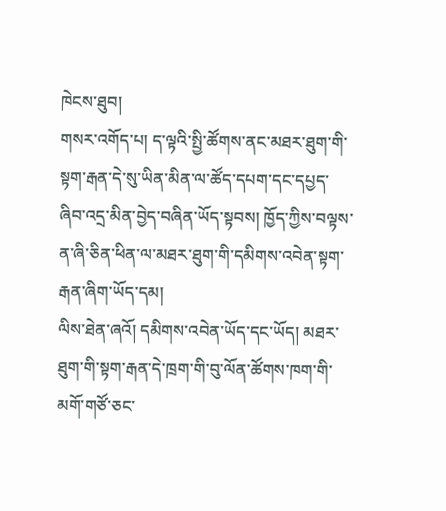ཁེངས་ཐུབ།
གསར་འགོད་པ། ད་ལྟའི་སྤྱི་ཚོགས་ནང་མཐར་ཐུག་གི་སྟག་རྒན་དེ་སུ་ཡིན་མིན་ལ་ཚོད་དཔག་དང་དཔྱད་ཞིབ་འདྲ་མིན་བྱེད་བཞིན་ཡོད་སྟབས། ཁྱོད་ཀྱིས་བལྟས་ན་ཞི་ཅིན་ཕིན་ལ་མཐར་ཐུག་གི་དམིགས་འབེན་སྟག་རྒན་ཞིག་ཡོད་དམ།
ལིས་ཐེན་ཞའོ། དམིགས་འབེན་ཡོད་དང་ཡོད། མཐར་ཐུག་གི་སྟག་རྒན་དེ་ཁྲག་གི་བུ་ལོན་ཚོགས་ཁག་གི་མགོ་གཙོ་ཅང་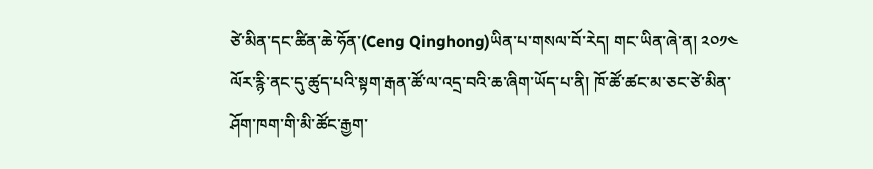ཙེ་མིན་དང་ཚིན་ཆེ་ཧོན་(Ceng Qinghong)ཡིན་པ་གསལ་བོ་རེད། གང་ཡིན་ཞེ་ན། ༢༠༡༤ ལོར་རྙི་ནང་དུ་ཚུད་པའི་སྟག་རྒན་ཚོ་ལ་འདྲ་བའི་ཆ་ཞིག་ཡོད་པ་ནི། ཁོ་ཚོ་ཚང་མ་ཅང་ཙེ་མིན་ཤོག་ཁག་གི་མི་ཚོང་རྒྱག་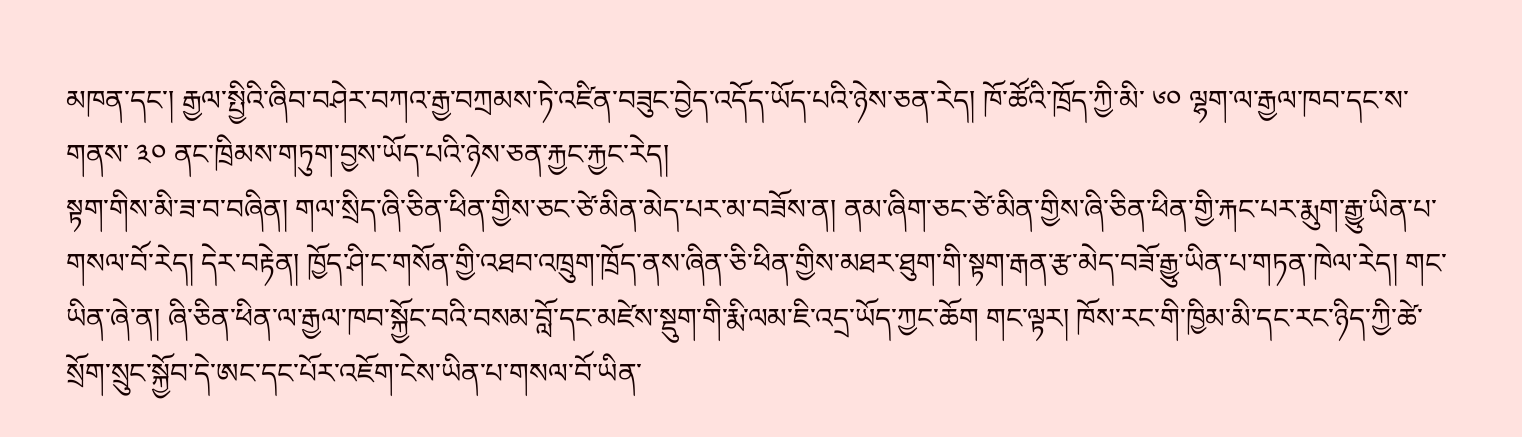མཁན་དང་། རྒྱལ་སྤྱིའི་ཞིབ་བཤེར་བཀའ་རྒྱ་བཀྲམས་ཏེ་འཛིན་བཟུང་བྱེད་འདོད་ཡོད་པའི་ཉེས་ཅན་རེད། ཁོ་ཚོའི་ཁྲོད་ཀྱི་མི་ ༦༠ ལྷག་ལ་རྒྱལ་ཁབ་དང་ས་གནས་ ༣༠ ནང་ཁྲིམས་གཏུག་བྱས་ཡོད་པའི་ཉེས་ཅན་རྐྱང་རྐྱང་རེད།
སྟག་གིས་མི་ཟ་བ་བཞིན། གལ་སྲིད་ཞི་ཅིན་ཕིན་གྱིས་ཅང་ཙེ་མིན་མེད་པར་མ་བཟོས་ན། ནམ་ཞིག་ཅང་ཙེ་མིན་གྱིས་ཞི་ཅིན་ཕིན་གྱི་རྐང་པར་རྨུག་རྒྱུ་ཡིན་པ་གསལ་བོ་རེད། དེར་བརྟེན། ཁྱོད་ཤི་ང་གསོན་གྱི་འཐབ་འཁྲུག་ཁྲོད་ནས་ཞིན་ཅི་ཕིན་གྱིས་མཐར་ཐུག་གི་སྟག་རྒན་རྩ་མེད་བཟོ་རྒྱུ་ཡིན་པ་གཏན་ཁེལ་རེད། གང་ཡིན་ཞེ་ན། ཞི་ཅིན་ཕིན་ལ་རྒྱལ་ཁབ་སྐྱོང་བའི་བསམ་བློ་དང་མཛེས་སྡུག་གི་རྨི་ལམ་ཇི་འདྲ་ཡོད་ཀྱང་ཆོག གང་ལྟར། ཁོས་རང་གི་ཁྱིམ་མི་དང་རང་ཉིད་ཀྱི་ཚེ་སྲོག་སྲུང་སྐྱོབ་དེ་ཨང་དང་པོར་འཇོག་ངེས་ཡིན་པ་གསལ་བོ་ཡིན་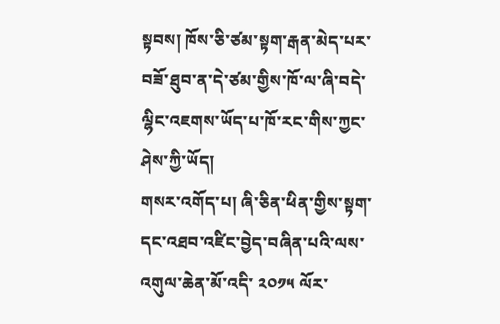སྟབས། ཁོས་ཅི་ཙམ་སྟག་རྒན་མེད་པར་བཟོ་ཐུབ་ན་དེ་ཙམ་གྱིས་ཁོ་ལ་ཞི་བདེ་ལྷིང་འཇགས་ཡོད་པ་ཁོ་རང་གིས་ཀྱང་ཤེས་ཀྱི་ཡོད།
གསར་འགོད་པ། ཞི་ཅིན་ཕིན་གྱིས་སྟག་དང་འཐབ་འཛིང་བྱེད་བཞིན་པའི་ལས་འགུལ་ཆེན་མོ་འདི་ ༢༠༡༥ ལོར་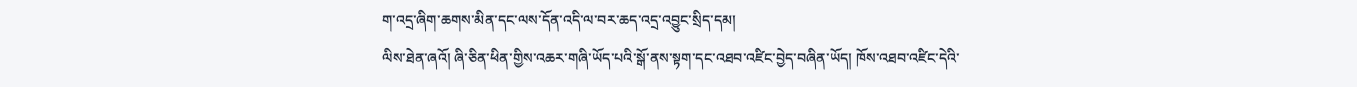ག་འདྲ་ཞིག་ཆགས་མིན་དང་ལས་དོན་འདི་ལ་བར་ཆད་འདྲ་འབྱུང་སྲིད་དམ།
ལིས་ཐེན་ཞའོ། ཞི་ཅིན་ཕིན་གྱིས་འཆར་གཞི་ཡོད་པའི་སྒོ་ནས་སྟག་དང་འཐབ་འཛིང་བྱེད་བཞིན་ཡོད། ཁོས་འཐབ་འཛིང་དེའི་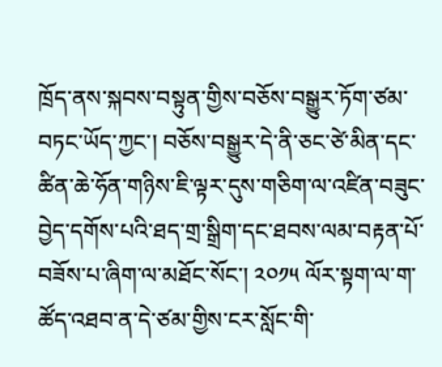ཁྲོད་ནས་སྐབས་བསྟུན་གྱིས་བཅོས་བསྒྱུར་ཏོག་ཙམ་བཏང་ཡོད་ཀྱང་། བཅོས་བསྒྱུར་དེ་ནི་ཅང་ཙེ་མིན་དང་ཚིན་ཆེ་ཧོན་གཉིས་ཇི་ལྟར་དུས་གཅིག་ལ་འཛིན་བཟུང་བྱེད་དགོས་པའི་ཐད་གྲ་སྒྲིག་དང་ཐབས་ལམ་བརྟན་པོ་བཟོས་པ་ཞིག་ལ་མཐོང་སོང་། ༢༠༡༥ ལོར་སྟག་ལ་ག་ཚོད་འཐབ་ན་དེ་ཙམ་གྱིས་ངར་སློང་གི་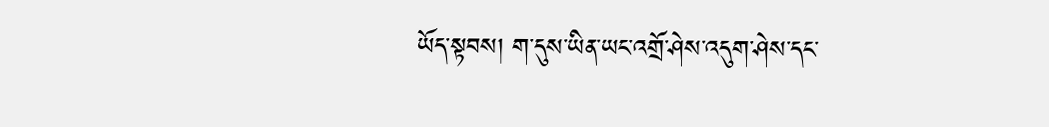ཡོད་སྟབས། ག་དུས་ཡིན་ཡང་འགྲོ་ཤེས་འདུག་ཤེས་དང་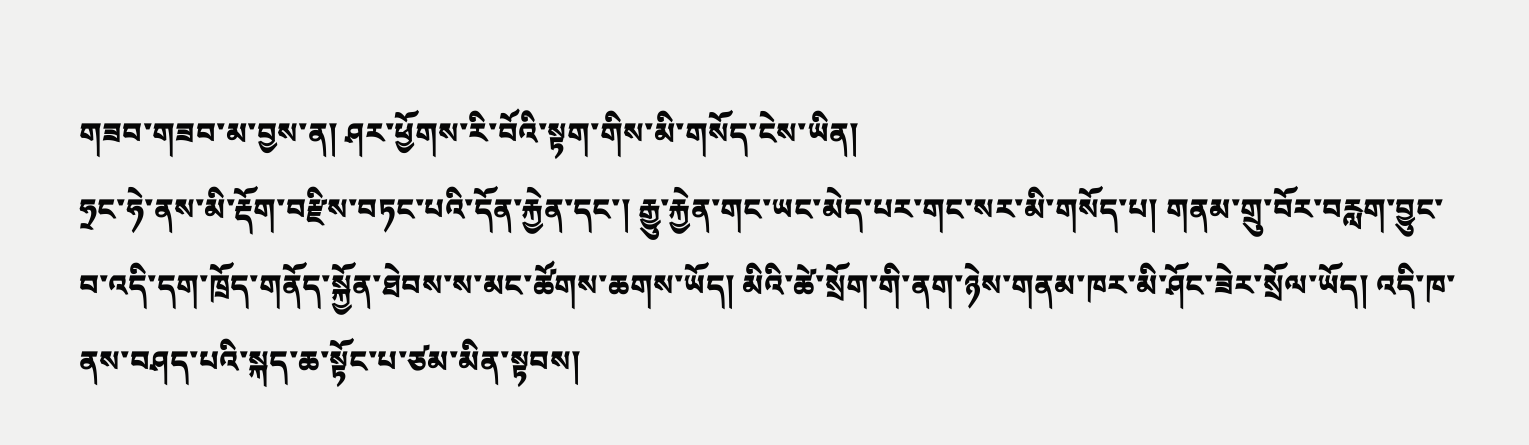གཟབ་གཟབ་མ་བྱས་ན། ཤར་ཕྱོགས་རི་བོའི་སྟག་གིས་མི་གསོད་ངེས་ཡིན།
ཧྲང་ཧེ་ནས་མི་རྡོག་བརྫིས་བཏང་པའི་དོན་རྐྱེན་དང་། རྒྱུ་རྐྱེན་གང་ཡང་མེད་པར་གང་སར་མི་གསོད་པ། གནམ་གྲུ་བོར་བརླག་བྱུང་བ་འདི་དག་ཁྲོད་གནོད་སྐྱོན་ཐེབས་ས་མང་ཚོགས་ཆགས་ཡོད། མིའི་ཚེ་སྲོག་གི་ནག་ཉེས་གནམ་ཁར་མི་ཤོང་ཟེར་སྲོལ་ཡོད། འདི་ཁ་ནས་བཤད་པའི་སྐད་ཆ་སྟོང་པ་ཙམ་མིན་སྟབས།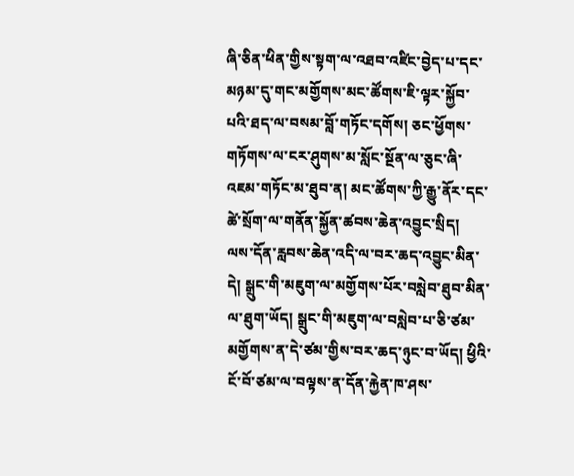ཞི་ཅིན་ཕིན་གྱིས་སྟག་ལ་འཐབ་འཛིང་བྱེད་པ་དང་མཉམ་དུ་གང་མགྱོགས་མང་ཚོགས་ཇི་ལྟར་སྐྱོབ་པའི་ཐད་ལ་བསམ་བློ་གཏོང་དགོས། ཅང་ཕྱོགས་གཏོགས་ལ་ངར་ཤུགས་མ་སློང་སྔོན་ལ་ཅུང་ཞི་འཇམ་གཏོང་མ་ཐུབ་ན། མང་ཚོགས་ཀྱི་རྒྱུ་ནོར་དང་ཚེ་སྲོག་ལ་གནོན་སྐྱོན་ཚབས་ཆེན་འབྱུང་སྲིད།
ལས་དོན་རླབས་ཆེན་འདི་ལ་བར་ཆད་འབྱུང་མིན་དེ། སྒྲུང་གི་མཇུག་ལ་མགྱོགས་པོར་བསླེབ་ཐུབ་མིན་ལ་ཐུག་ཡོད། སྒྲུང་གི་མཇུག་ལ་བསླེབ་པ་ཅི་ཙམ་མགྱོགས་ན་དེ་ཙམ་གྱིས་བར་ཆད་ཉུང་བ་ཡོད། ཕྱིའི་ངོ་བོ་ཙམ་ལ་བལྟས་ན་དོན་རྐྱེན་ཁ་ཤས་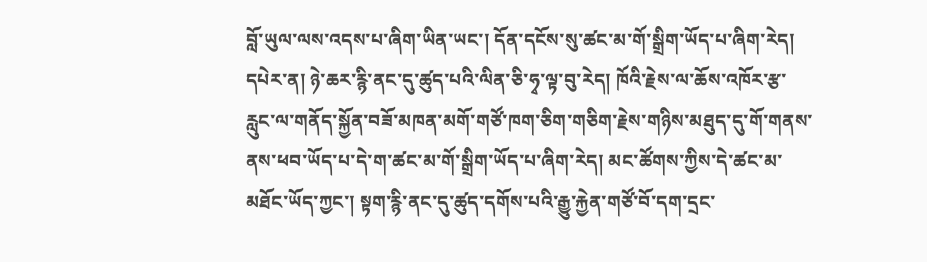བློ་ཡུལ་ལས་འདས་པ་ཞིག་ཡིན་ཡང་། དོན་དངོས་སུ་ཚང་མ་གོ་སྒྲིག་ཡོད་པ་ཞིག་རེད། དཔེར་ན། ཉེ་ཆར་རྙི་ནང་དུ་ཚུད་པའི་ལིན་ཅི་ཧྭ་ལྟ་བུ་རེད། ཁོའི་རྗེས་ལ་ཆོས་འཁོར་རྩ་རླུང་ལ་གནོད་སྐྱོན་བཟོ་མཁན་མགོ་གཙོ་ཁག་ཅིག་གཅིག་རྗེས་གཉིས་མཐུད་དུ་གོ་གནས་ནས་ཕབ་ཡོད་པ་དེ་ག་ཚང་མ་གོ་སྒྲིག་ཡོད་པ་ཞིག་རེད། མང་ཚོགས་ཀྱིས་དེ་ཚང་མ་མཐོང་ཡོད་ཀྱང་། སྟག་རྙི་ནང་དུ་ཚུད་དགོས་པའི་རྒྱུ་རྐྱེན་གཙོ་བོ་དག་དྲང་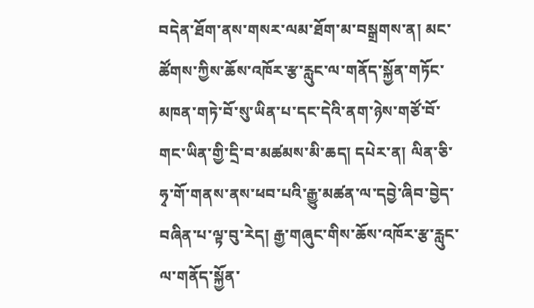བདེན་ཐོག་ནས་གསར་ལམ་ཐོག་མ་བསྒྲགས་ན། མང་ཚོགས་ཀྱིས་ཆོས་འཁོར་རྩ་རླུང་ལ་གནོད་སྐྱོན་གཏོང་མཁན་གཏེ་བོ་སུ་ཡིན་པ་དང་དེའི་ནག་ཉེས་གཙོ་བོ་གང་ཡིན་གྱི་དྲི་བ་མཚམས་མི་ཆད། དཔེར་ན། ལིན་ཅི་ཧྭ་གོ་གནས་ནས་ཕབ་པའི་རྒྱུ་མཚན་ལ་དབྱེ་ཞིབ་བྱེད་བཞིན་པ་ལྟ་བུ་རེད། རྒྱ་གཞུང་གིས་ཆོས་འཁོར་རྩ་རླུང་ལ་གནོད་སྐྱོན་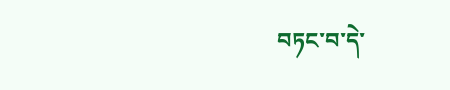བཏང་བ་དེ་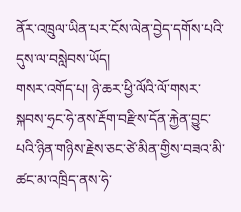ནོར་འཁྲུལ་ཡིན་པར་ངོས་ལེན་བྱེད་དགོས་པའི་དུས་ལ་བསླེབས་ཡོད།
གསར་འགོད་པ། ཉེ་ཆར་ཕྱི་ལོའི་ལོ་གསར་སྐབས་ཧྲང་ཧེ་ནས་རྡོག་བརྫིས་དོན་རྐྱེན་བྱུང་པའི་ཉིན་གཉིས་རྗེས་ཅང་ཙེ་མིན་གྱིས་བཟའ་མི་ཚང་མ་འཁྲིད་ནས་ཧེ་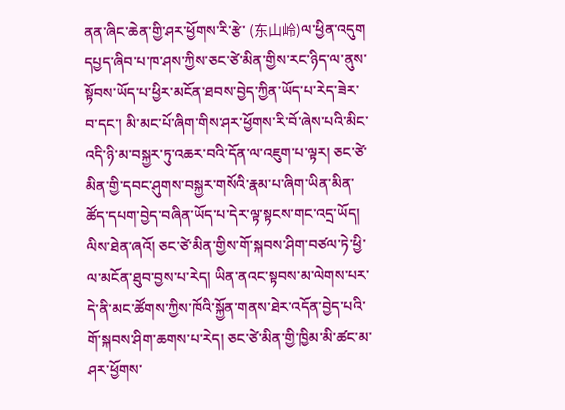ནན་ཞིང་ཆེན་གྱི་ཤར་ཕྱོགས་རི་རྩེ་ (东山岭)ལ་ཕྱིན་འདུག དཔྱད་ཞིབ་པ་ཁ་ཤས་ཀྱིས་ཅང་ཙེ་མིན་གྱིས་རང་ཉིད་ལ་ནུས་སྟོབས་ཡོད་པ་ཕྱིར་མངོན་ཐབས་བྱེད་ཀྱིན་ཡོད་པ་རེད་ཟེར་བ་དང་། མི་མང་པོ་ཞིག་གིས་ཤར་ཕྱོགས་རི་བོ་ཞེས་པའི་མིང་འདི་ཉི་མ་བསྐྱར་ཏུ་འཆར་བའི་དོན་ལ་འཇུག་པ་ལྟར། ཅང་ཙེ་མིན་གྱི་དབང་ཤུགས་བསྐྱར་གསོའི་རྣམ་པ་ཞིག་ཡིན་མིན་ཚོད་དཔག་བྱེད་བཞིན་ཡོད་པ་དེར་ལྟ་སྟངས་གང་འདྲ་ཡོད།
ལིས་ཐེན་ཞའོ། ཅང་ཙེ་མིན་གྱིས་གོ་སྐབས་ཤིག་བཙལ་ཏེ་ཕྱི་ལ་མངོན་ཐུབ་བྱས་པ་རེད། ཡིན་ནའང་སྟབས་མ་ལེགས་པར་དེ་ནི་མང་ཚོགས་ཀྱིས་ཁོའི་སྐྱོན་གནས་ཐེར་འདོན་བྱེད་པའི་གོ་སྐབས་ཤིག་ཆགས་པ་རེད། ཅང་ཙེ་མིན་གྱི་ཁྱིམ་མི་ཚང་མ་ཤར་ཕྱོགས་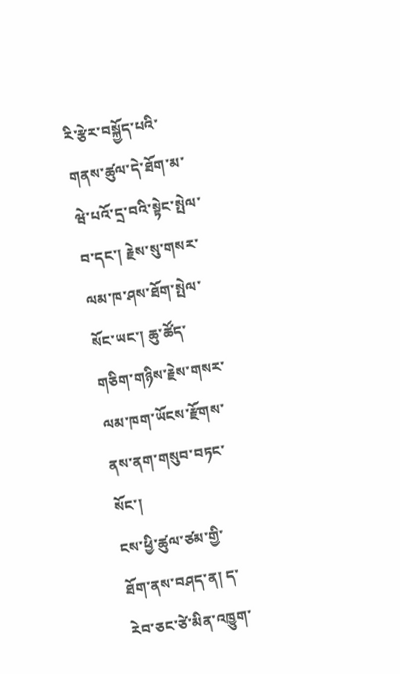རི་རྩེར་བསྐྱོད་པའི་གནས་ཚུལ་དེ་ཐོག་མ་ཝེ་པའོ་དྲ་བའི་སྟེང་སྤེལ་བ་དང་། རྗེས་སུ་གསར་ལམ་ཁ་ཤས་ཐོག་སྤེལ་སོང་ཡང་། ཆུ་ཚོད་གཅིག་གཉིས་རྗེས་གསར་ལམ་ཁག་ཡོངས་རྫོགས་ནས་ནག་གསུབ་བཏང་སོང་།
ངས་ཕྱི་ཚུལ་ཙམ་གྱི་ཐོག་ནས་བཤད་ན། ད་རེབ་ཅང་ཙེ་མིན་འཁྱུག་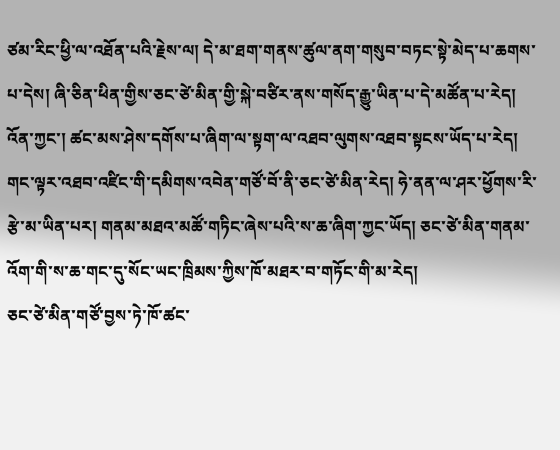ཙམ་རིང་ཕྱི་ལ་འཐོན་པའི་རྗེས་ལ། དེ་མ་ཐག་གནས་ཚུལ་ནག་གསུབ་བཏང་སྟེ་མེད་པ་ཆགས་པ་དེས། ཞི་ཅིན་ཕིན་གྱིས་ཅང་ཙེ་མིན་གྱི་སྐེ་བཙིར་ནས་གསོད་རྒྱུ་ཡིན་པ་དེ་མཚོན་པ་རེད། འོན་ཀྱང་། ཚང་མས་ཤེས་དགོས་པ་ཞིག་ལ་སྟག་ལ་འཐབ་ལུགས་འཐབ་སྟངས་ཡོད་པ་རེད། གང་ལྟར་འཐབ་འཛིང་གི་དམིགས་འབེན་གཙོ་བོ་ནི་ཅང་ཙེ་མིན་རེད། ཧེ་ནན་ལ་ཤར་ཕྱོགས་རི་རྩེ་མ་ཡིན་པར། གནམ་མཐའ་མཚོ་གཏིང་ཞེས་པའི་ས་ཆ་ཞིག་ཀྱང་ཡོད། ཅང་ཙེ་མིན་གནམ་འོག་གི་ས་ཆ་གང་དུ་སོང་ཡང་ཁྲིམས་ཀྱིས་ཁོ་མཐར་བ་གཏོང་གི་མ་རེད།
ཅང་ཙེ་མིན་གཙོ་བྱས་ཏེ་ཁོ་ཚང་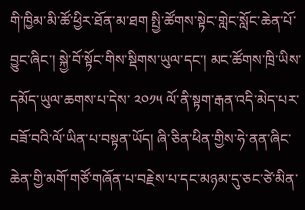གི་ཁྱིམ་མི་ཚོ་ཕྱིར་ཐོན་མ་ཐག སྤྱི་ཚོགས་སྟེང་གླེང་སློང་ཆེན་པོ་བྱུང་ཞིང་། སྐྱེ་བོ་སྟོང་གིས་སྡིགས་ཡུལ་དང་། མང་ཚོགས་ཁྲི་ཡིས་དམོད་ཡུལ་ཆགས་པ་དེས་ ༢༠༡༥ ལོ་ནི་སྟག་རྒན་འདི་མེད་པར་བཟོ་བའི་ལོ་ཡིན་པ་བསྟན་ཡོད། ཞི་ཅིན་ཕིན་གྱིས་ཧེ་ནན་ཞིང་ཆེན་གྱི་མགོ་གཙོ་གཞོན་པ་བརྗེས་པ་དང་མཉམ་དུ་ཅང་ཙེ་མིན་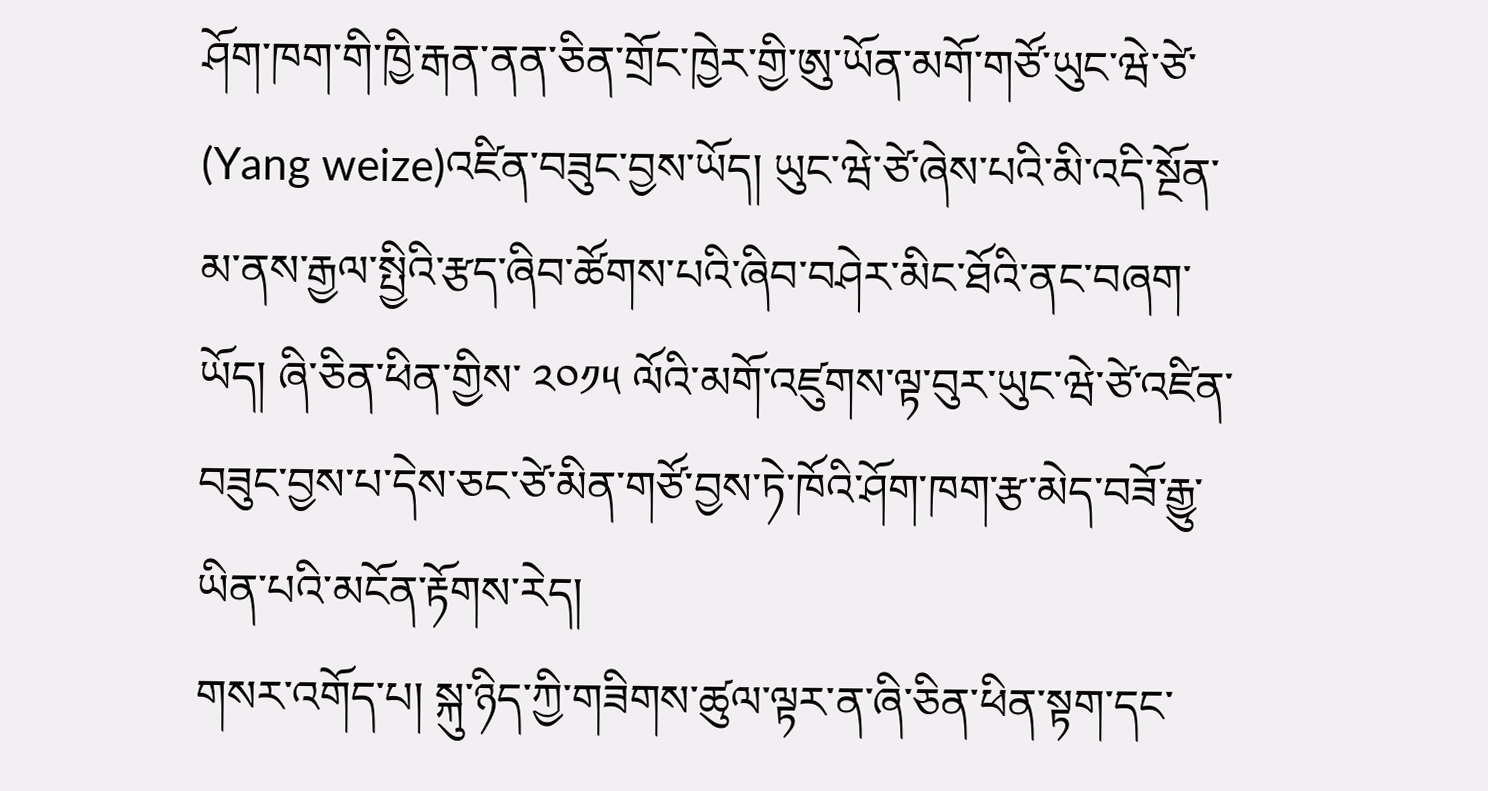ཤོག་ཁག་གི་ཁྱི་རྒན་ནན་ཅིན་གྲོང་ཁྱེར་གྱི་ཨུ་ཡོན་མགོ་གཙོ་ཡུང་ཝེ་ཙེ་ (Yang weize)འཛིན་བཟུང་བྱས་ཡོད། ཡུང་ཝེ་ཙེ་ཞེས་པའི་མི་འདི་སྔོན་མ་ནས་རྒྱལ་སྤྱིའི་རྩད་ཞིབ་ཚོགས་པའི་ཞིབ་བཤེར་མིང་ཐོའི་ནང་བཞག་ཡོད། ཞི་ཅིན་ཕིན་གྱིས་ ༢༠༡༥ ལོའི་མགོ་འཛུགས་ལྟ་བུར་ཡུང་ཝེ་ཙེ་འཛིན་བཟུང་བྱས་པ་དེས་ཅང་ཙེ་མིན་གཙོ་བྱས་ཏེ་ཁོའི་ཤོག་ཁག་རྩ་མེད་བཟོ་རྒྱུ་ཡིན་པའི་མངོན་རྟོགས་རེད།
གསར་འགོད་པ། སྐུ་ཉིད་ཀྱི་གཟིགས་ཚུལ་ལྟར་ན་ཞི་ཅིན་ཕིན་སྟག་དང་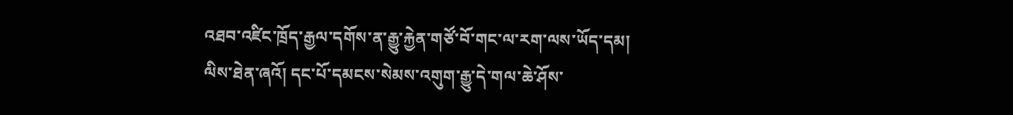འཐབ་འཛིང་ཁྲོད་རྒྱལ་དགོས་ན་རྒྱུ་རྐྱེན་གཙོ་བོ་གང་ལ་རག་ལས་ཡོད་དམ།
ལིས་ཐེན་ཞའོ། དང་པོ་དམངས་སེམས་འགུག་རྒྱུ་དེ་གལ་ཆེ་ཤོས་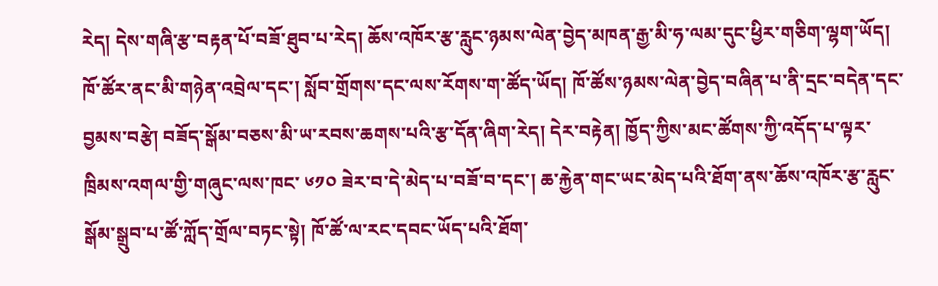རེད། དེས་གཞི་རྩ་བརྟན་པོ་བཟོ་ཐུབ་པ་རེད། ཆོས་འཁོར་རྩ་རླུང་ཉམས་ལེན་བྱེད་མཁན་རྒྱ་མི་ཧ་ལམ་དུང་ཕྱིར་གཅིག་ལྷག་ཡོད། ཁོ་ཚོར་ནང་མི་གཉེན་འབྲེལ་དང་། སློབ་གྲོགས་དང་ལས་རོགས་ག་ཚོད་ཡོད། ཁོ་ཚོས་ཉམས་ལེན་བྱེད་བཞིན་པ་ནི་དྲང་བདེན་དང་བྱམས་བརྩེ། བཟོད་སྒོམ་བཅས་མི་ཡ་རབས་ཆགས་པའི་རྩ་དོན་ཞིག་རེད། དེར་བརྟེན། ཁྱོད་ཀྱིས་མང་ཚོགས་ཀྱི་འདོད་པ་ལྟར་ཁྲིམས་འགལ་གྱི་གཞུང་ལས་ཁང་ ༦༡༠ ཟེར་བ་དེ་མེད་པ་བཟོ་བ་དང་། ཆ་རྐྱེན་གང་ཡང་མེད་པའི་ཐོག་ནས་ཆོས་འཁོར་རྩ་རླུང་སྒོམ་སྒྲུབ་པ་ཚོ་ཀློད་གྲོལ་བཏང་སྟེ། ཁོ་ཚོ་ལ་རང་དབང་ཡོད་པའི་ཐོག་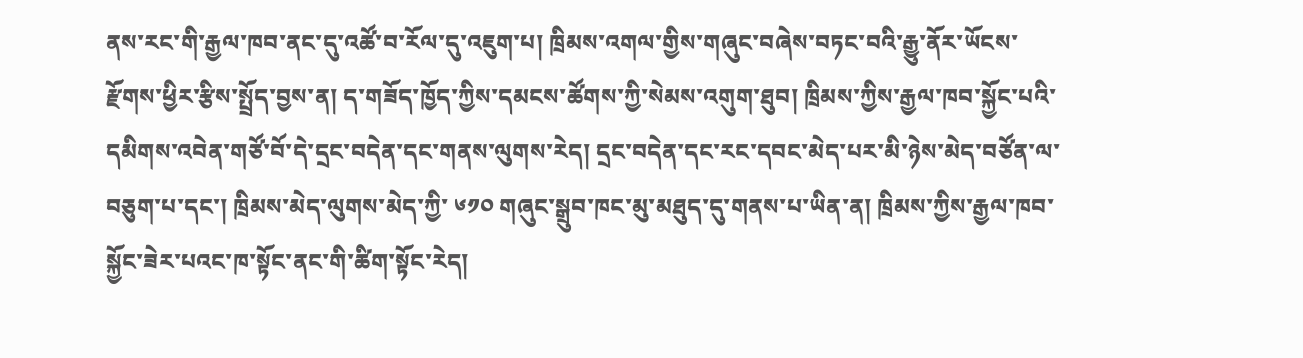ནས་རང་གི་རྒྱལ་ཁབ་ནང་དུ་འཚོ་བ་རོལ་དུ་འཇུག་པ། ཁྲིམས་འགལ་གྱིས་གཞུང་བཞེས་བཏང་བའི་རྒྱུ་ནོར་ཡོངས་རྫོགས་ཕྱིར་རྩིས་སྤྲོད་བྱས་ན། ད་གཟོད་ཁྱོད་ཀྱིས་དམངས་ཚོགས་ཀྱི་སེམས་འགུག་ཐུབ། ཁྲིམས་ཀྱིས་རྒྱལ་ཁབ་སྐྱོང་པའི་དམིགས་འབེན་གཙོ་བོ་དེ་དྲང་བདེན་དང་གནས་ལུགས་རེད། དྲང་བདེན་དང་རང་དབང་མེད་པར་མི་ཉེས་མེད་བཙོན་ལ་བཅུག་པ་དང་། ཁྲིམས་མེད་ལུགས་མེད་ཀྱི་ ༦༡༠ གཞུང་སྒྲུབ་ཁང་མུ་མཐུད་དུ་གནས་པ་ཡིན་ན། ཁྲིམས་ཀྱིས་རྒྱལ་ཁབ་སྐྱོང་ཟེར་པའང་ཁ་སྟོང་ནང་གི་ཚིག་སྟོང་རེད།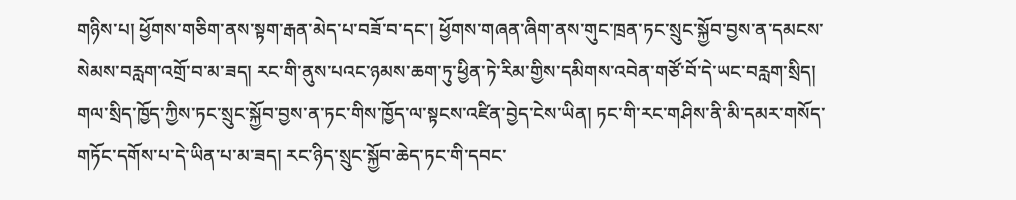གཉིས་པ། ཕྱོགས་གཅིག་ནས་སྟག་རྒན་མེད་པ་བཟོ་བ་དང་། ཕྱོགས་གཞན་ཞིག་ནས་གུང་ཁྲན་ཏང་སྲུང་སྐྱོབ་བྱས་ན་དམངས་སེམས་བརླག་འགྲོ་བ་མ་ཟད། རང་གི་ནུས་པའང་ཉམས་ཆག་ཏུ་ཕྱིན་ཏེ་རིམ་གྱིས་དམིགས་འབེན་གཙོ་བོ་དེ་ཡང་བརླག་སྲིད། གལ་སྲིད་ཁྱོད་ཀྱིས་ཏང་སྲུང་སྐྱོབ་བྱས་ན་ཏང་གིས་ཁྱོད་ལ་སྟངས་འཛིན་བྱེད་ངེས་ཡིན། ཏང་གི་རང་གཤིས་ནི་མི་དམར་གསོད་གཏོང་དགོས་པ་དེ་ཡིན་པ་མ་ཟད། རང་ཉིད་སྲུང་སྐྱོབ་ཆེད་ཏང་གི་དབང་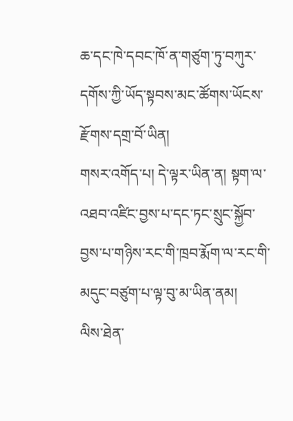ཆ་དང་ཁེ་དབང་ཁོ་ན་གཙུག་ཏུ་བཀུར་དགོས་ཀྱི་ཡོད་སྟབས་མང་ཚོགས་ཡོངས་རྫོགས་དགྲ་བོ་ཡིན།
གསར་འགོད་པ། དེ་ལྟར་ཡིན་ན། སྟག་ལ་འཐབ་འཛིང་བྱས་པ་དང་ཏང་སྲུང་སྐྱོབ་བྱས་པ་གཉིས་རང་གི་ཁྲབ་རྨོག་ལ་རང་གི་མདུང་བཙུག་པ་ལྟ་བུ་མ་ཡིན་ནམ།
ལིས་ཐེན་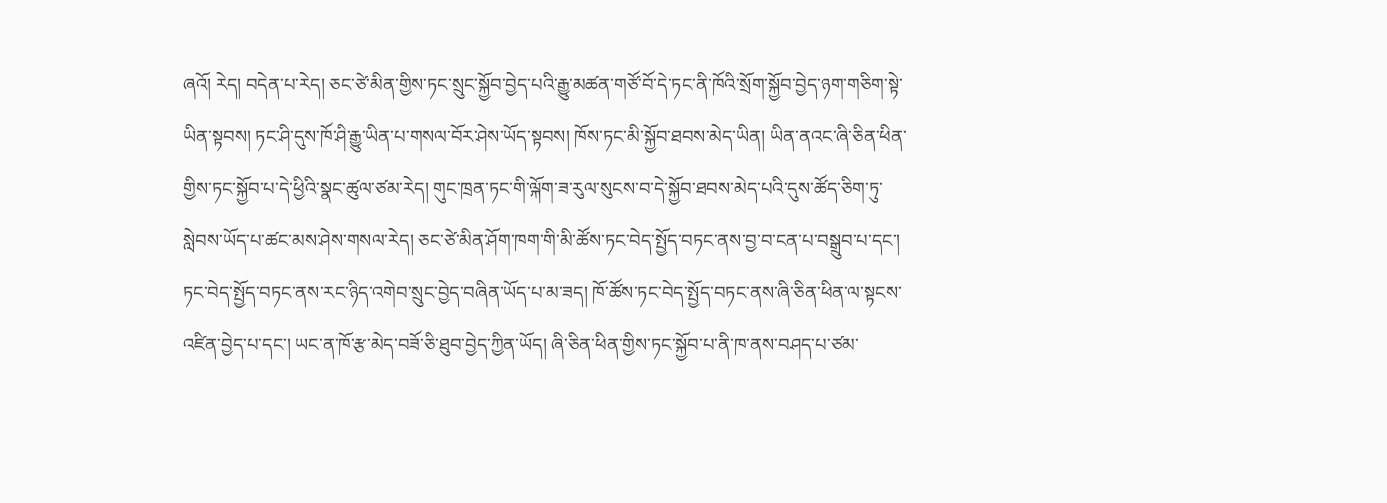ཞའོ། རེད། བདེན་པ་རེད། ཅང་ཙེ་མིན་གྱིས་ཏང་སྲུང་སྐྱོབ་བྱེད་པའི་རྒྱུ་མཚན་གཙོ་བོ་དེ་ཏང་ནི་ཁོའི་སྲོག་སྐྱོབ་བྱེད་ཉག་གཅིག་སྟེ་ཡིན་སྟབས། ཏང་ཤི་དུས་ཁོ་ཤི་རྒྱུ་ཡིན་པ་གསལ་བོར་ཤེས་ཡོད་སྟབས། ཁོས་ཏང་མི་སྐྱོབ་ཐབས་མེད་ཡིན། ཡིན་ནའང་ཞི་ཅིན་ཕིན་གྱིས་ཏང་སྐྱོབ་པ་དེ་ཕྱིའི་སྣང་ཚུལ་ཙམ་རེད། གུང་ཁྲན་ཏང་གི་ལྐོག་ཟ་རུལ་སུངས་བ་དེ་སྐྱོབ་ཐབས་མེད་པའི་དུས་ཚོད་ཅིག་ཏུ་སླེབས་ཡོད་པ་ཚང་མས་ཤེས་གསལ་རེད། ཅང་ཙེ་མིན་ཤོག་ཁག་གི་མི་ཚོས་ཏང་བེད་སྤྱོད་བཏང་ནས་བྱ་བ་ངན་པ་བསྒྲུབ་པ་དང་། ཏང་བེད་སྤྱོད་བཏང་ནས་རང་ཉིད་འགེབ་སྲུང་བྱེད་བཞིན་ཡོད་པ་མ་ཟད། ཁོ་ཚོས་ཏང་བེད་སྤྱོད་བཏང་ནས་ཞི་ཅིན་ཕིན་ལ་སྟངས་འཛིན་བྱེད་པ་དང་། ཡང་ན་ཁོ་རྩ་མེད་བཟོ་ཅི་ཐུབ་བྱེད་ཀྱིན་ཡོད། ཞི་ཅིན་ཕིན་གྱིས་ཏང་སྐྱོབ་པ་ནི་ཁ་ནས་བཤད་པ་ཙམ་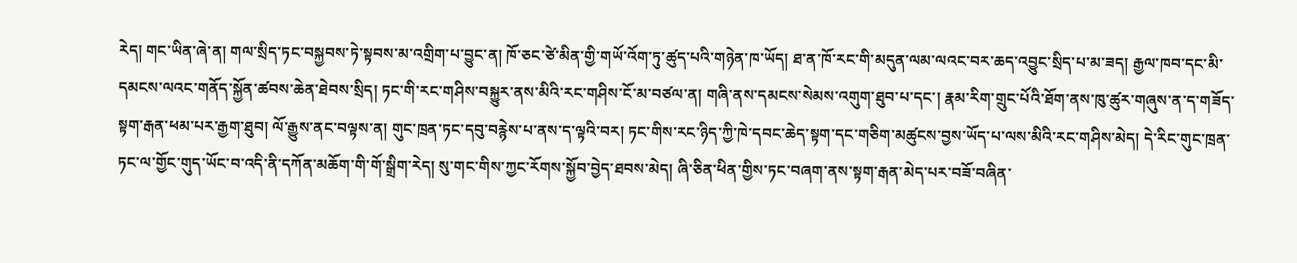རེད། གང་ཡིན་ཞེ་ན། གལ་སྲིད་ཏང་བསྐྱབས་ཏེ་སྟབས་མ་འགྲིག་པ་བྱུང་ན། ཁོ་ཅང་ཙེ་མིན་གྱི་གཡོ་འོག་ཏུ་ཚུད་པའི་གཉེན་ཁ་ཡོད། ཐ་ན་ཁོ་རང་གི་མདུན་ལམ་ལའང་བར་ཆད་འབྱུང་སྲིད་པ་མ་ཟད། རྒྱལ་ཁབ་དང་མི་དམངས་ལའང་གནོད་སྐྱོན་ཚབས་ཆེན་ཐེབས་སྲིད། ཏང་གི་རང་གཤིས་བསྐྱུར་ནས་མིའི་རང་གཤིས་ངོ་མ་བཙལ་ན། གཞི་ནས་དམངས་སེམས་འགུག་ཐུབ་པ་དང་། རྣམ་རིག་གྲུང་པོའི་ཐོག་ནས་ཁུ་ཚུར་གཞུས་ན་ད་གཟོད་སྟག་རྒན་ཕམ་པར་རྒྱག་ཐུབ། ལོ་རྒྱུས་ནང་བལྟས་ན། གུང་ཁྲན་ཏང་དབུ་བརྙེས་པ་ནས་ད་ལྟའི་བར། ཏང་གིས་རང་ཉིད་ཀྱི་ཁེ་དབང་ཆེད་སྟག་དང་གཅིག་མཚུངས་བྱས་ཡོད་པ་ལས་མིའི་རང་གཤིས་མེད། དེ་རིང་གུང་ཁྲན་ཏང་ལ་གྱོང་གུད་ཡོང་བ་འདི་ནི་དཀོན་མཆོག་གི་གོ་སྒྲིག་རེད། སུ་གང་གིས་ཀྱང་རོགས་སྐྱོབ་བྱེད་ཐབས་མེད། ཞི་ཅིན་ཕིན་གྱིས་ཏང་བཞག་ནས་སྟག་རྒན་མེད་པར་བཟོ་བཞིན་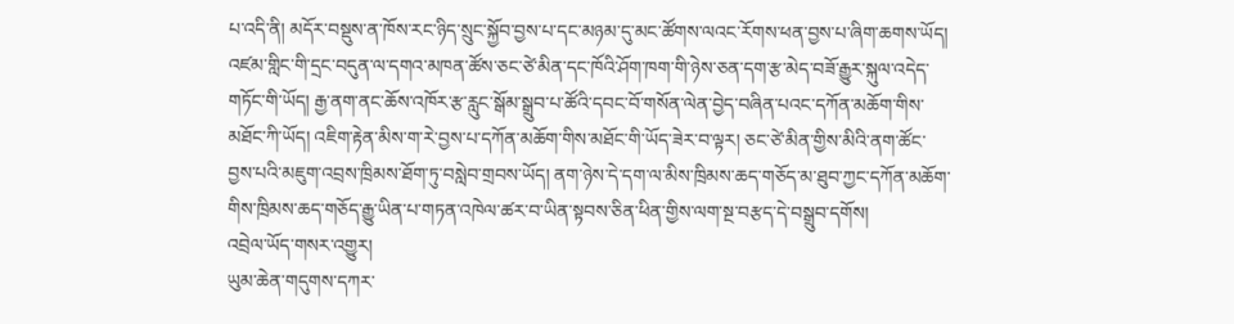པ་འདི་ནི། མདོར་བསྡུས་ན་ཁོས་རང་ཉིད་སྲུང་སྐྱོབ་བྱས་པ་དང་མཉམ་དུ་མང་ཚོགས་ལའང་རོགས་ཕན་བྱས་པ་ཞིག་ཆགས་ཡོད།
འཛམ་གླིང་གི་དྲང་བདུན་ལ་དགའ་མཁན་ཚོས་ཅང་ཙེ་མིན་དང་ཁོའི་ཤོག་ཁག་གི་ཉེས་ཅན་དག་རྩ་མེད་བཟོ་རྒྱུར་སྐུལ་འདེད་གཏོང་གི་ཡོད། རྒྱ་ནག་ནང་ཆོས་འཁོར་རྩ་རླུང་སྒོམ་སྒྲུབ་པ་ཚོའི་དབང་བོ་གསོན་ལེན་བྱེད་བཞིན་པའང་དཀོན་མཆོག་གིས་མཐོང་ཀི་ཡོད། འཇིག་རྟེན་མིས་ག་རེ་བྱས་པ་དཀོན་མཆོག་གིས་མཐོང་གི་ཡོད་ཟེར་བ་ལྟར། ཅང་ཙེ་མིན་གྱིས་མིའི་ནག་ཚོང་བྱས་པའི་མཇུག་འབྲས་ཁྲིམས་ཐོག་ཏུ་བསླེབ་གྲབས་ཡོད། ནག་ཉེས་དེ་དག་ལ་མིས་ཁྲིམས་ཆད་གཅོད་མ་ཐུབ་ཀྱང་དཀོན་མཆོག་གིས་ཁྲིམས་ཆད་གཅོད་རྒྱུ་ཡིན་པ་གཏན་འཁེལ་ཚར་བ་ཡིན་སྟབས་ཅིན་ཕིན་གྱིས་ལག་སྔ་བརྩད་དེ་བསྒྲུབ་དགོས།
འབྲེལ་ཡོད་གསར་འགྱུར།
ཡུམ་ཆེན་གདུགས་དཀར་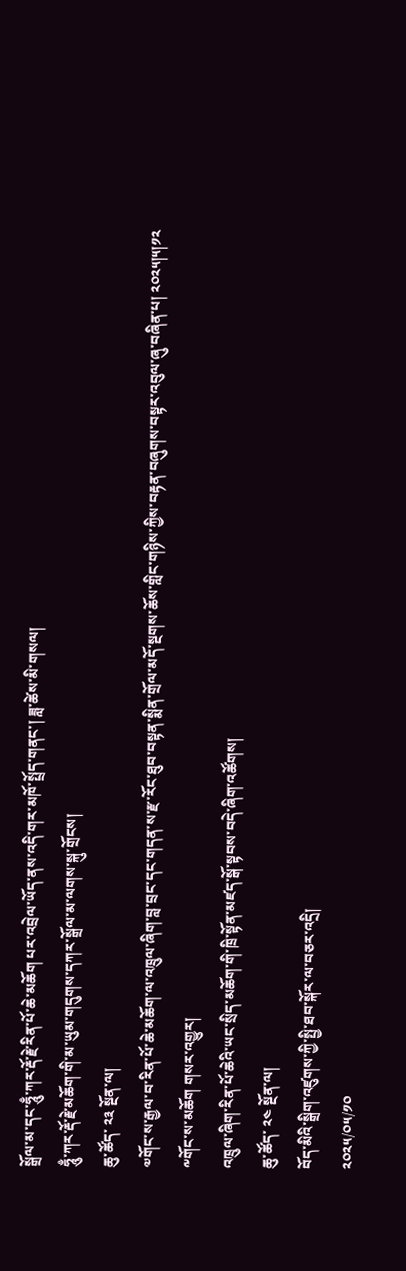སྒྲོལ་མ་དང་ཧཱུྃ་ཀར་རྡོ་རྗེ་རིན་པོ་ཆེ་མཆོག པར་འབྲེལ་ཡོད་ནས་འདི་གར་མཁོ་སྤྲོད་གནང་། ཟླ་ཚེས་མི་གསལ།
ཧཱུྃ་ཀར་རྡོ་རྗེ་མཆོག་གི་མ་ཡུམ་གདུགས་དཀར་སྒྲོལ་མ་ལགས་སྐུ་གྲོངས།
ཆུ་ཚོད་ ༢༣ སྔོན་ལ།
༧གོང་ས་རྒྱལ་བ་རིན་པོ་ཆེ་མཆོག་ལ་འཁྲུལ་ཞིག་བླ་བྲང་དང་གདན་ས་རྫ་རོང་ཐུབ་བསྟན་སྨིན་གྲོལ་མདོ་སྔགས་ཆོས་གླིང་གཉིས་ཀྱིས་བརྟན་བཞུགས་བསྟར་འབུལ་ཞུ་བཞིན་པ། ༢༠༢༥།༥།༡༢
༸གོང་ས་མཆོག གསར་འགྱུར།
འཁྲུལ་ཞིག་རིན་པོ་ཆེའི་ཡང་སྲིད་མཆོག་གི་ཁྲི་སྟོན་མཛད་སྒོ་སྟབས་བདེ་ཞིག་འཚོགས།
ཆུ་ཚོད་ ༢༤ སྔོན་ལ།
བོད་མིའི་སྒྲིག་འཛུགས་ཀྱི་སྤྱི་ཐབ་སྐོར་ལ་བཅར་འདྲི།
༢༠༢༥/༠༥/༡༠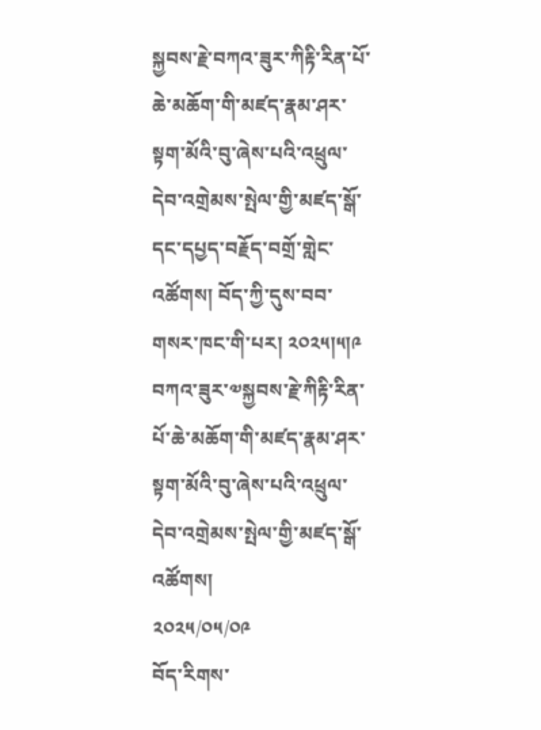སྐྱབས་རྗེ་བཀའ་ཟུར་ཀིརྟི་རིན་པོ་ཆེ་མཆོག་གི་མཛད་རྣམ་ཤར་སྟག་མོའི་བུ་ཞེས་པའི་འཕྲུལ་དེབ་འགྲེམས་སྤེལ་གྱི་མཛད་སྒོ་དང་དཔྱད་བརྗོད་བགྲོ་གླེང་འཚོགས། བོད་ཀྱི་དུས་བབ་གསར་ཁང་གི་པར། ༢༠༢༥།༥།༩
བཀའ་ཟུར་༧སྐྱབས་རྗེ་ཀིརྟི་རིན་པོ་ཆེ་མཆོག་གི་མཛད་རྣམ་ཤར་སྟག་མོའི་བུ་ཞེས་པའི་འཕྲུལ་དེབ་འགྲེམས་སྤེལ་གྱི་མཛད་སྒོ་འཚོགས།
༢༠༢༥/༠༥/༠༩
བོད་རིགས་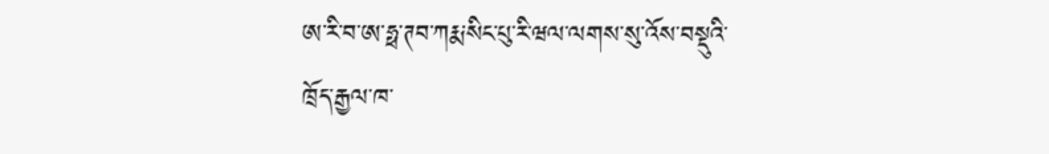ཨ་རི་བ་ཨ་ཧྥ་ཊབ་ཀརྨ་སིང་པུ་རི་ཝལ་ལགས་སུ་འོས་བསྡུའི་ཁྲོད་རྒྱལ་ཁ་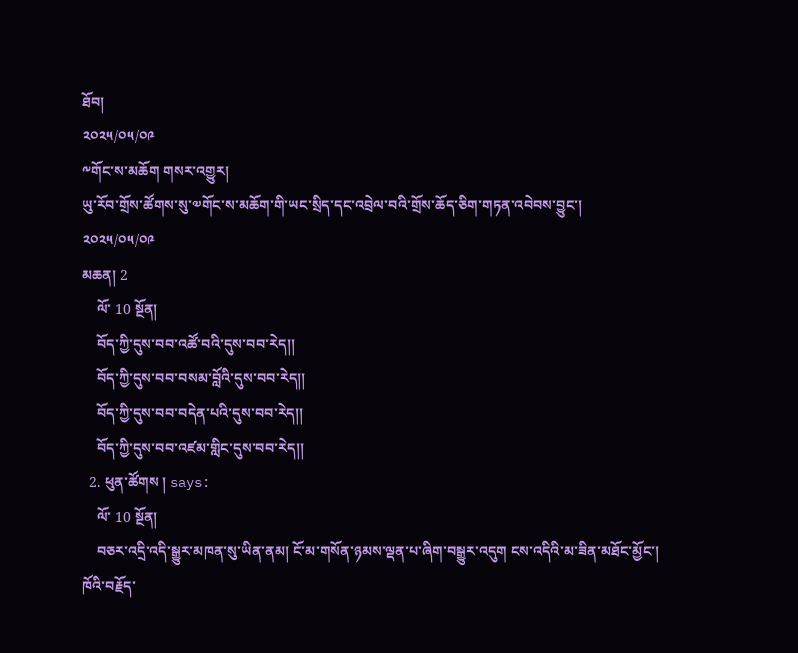ཐོབ།
༢༠༢༥/༠༥/༠༩
༸གོང་ས་མཆོག གསར་འགྱུར།
ཡུ་རོབ་གྲོས་ཚོགས་སུ་༧གོང་ས་མཆོག་གི་ཡང་སྲིད་དང་འབྲེལ་བའི་གྲོས་ཆོད་ཅིག་གཏན་འབེབས་བྱུང་།
༢༠༢༥/༠༥/༠༩
མཆན། 2
    ལོ་ 10 སྔོན།
    བོད་ཀྱི་དུས་བབ་འཚོ་བའི་དུས་བབ་རེད།།
    བོད་ཀྱི་དུས་བབ་བསམ་བློའི་དུས་བབ་རེད།།
    བོད་ཀྱི་དུས་བབ་བདེན་པའི་དུས་བབ་རེད།།
    བོད་ཀྱི་དུས་བབ་འཛམ་གླིང་དུས་བབ་རེད།།
  2. ཕུན་ཚོགས ། says:
    ལོ་ 10 སྔོན།
    བཅར་འདྲི་འདི་སྒྱུར་མཁན་སུ་ཡིན་ནམ། ངོ་མ་གསོན་ཉམས་ལྡན་པ་ཞིག་བསྒྱུར་འདུག ངས་འདིའི་མ་ཟིན་མཐོང་མྱོང་། ཁོའི་བརྗོད་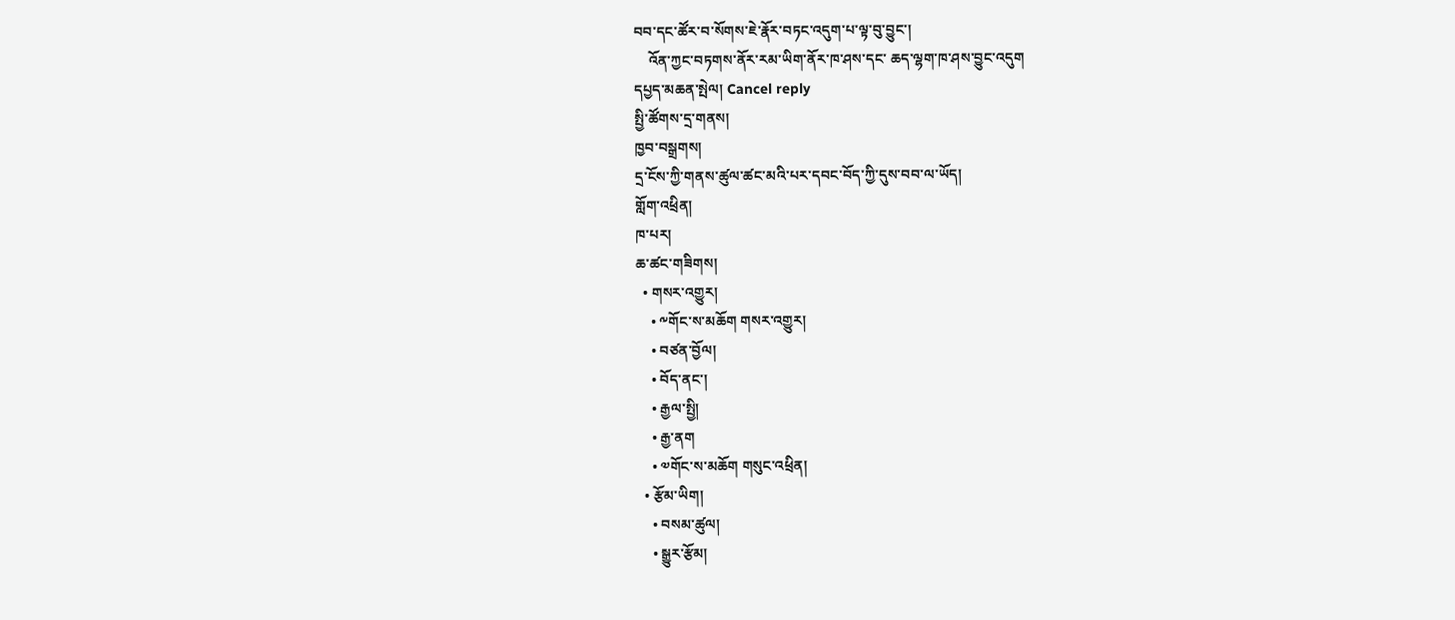བབ་དང་ཚོར་བ་སོགས་ཇེ་རྣོར་བཏང་འདུག་པ་ལྟ་བུ་བྱུང་།
    འོན་ཀྱང་བཏགས་ནོར་རམ་ཡིག་ནོར་ཁ་ཤས་དང་ ཆད་ལྷག་ཁ་ཤས་བྱུང་འདུག
དཔྱད་མཆན་སྤེལ། Cancel reply
སྤྱི་ཚོགས་དྲ་གནས།
ཁྱབ་བསྒྲགས།
དྲ་ངོས་ཀྱི་གནས་ཚུལ་ཚང་མའི་པར་དབང་བོད་ཀྱི་དུས་བབ་ལ་ཡོད།
གློག་འཕྲིན།
ཁ་པར།
ཆ་ཚང་གཟིགས།
  • གསར་འགྱུར།
    • ༸གོང་ས་མཆོག གསར་འགྱུར།
    • བཙན་བྱོལ།
    • བོད་ནང་།
    • རྒྱལ་སྤྱི།
    • རྒྱ་ནག
    • ༧གོང་ས་མཆོག གསུང་འཕྲིན།
  • རྩོམ་ཡིག།
    • བསམ་ཚུལ།
    • སྒྱུར་རྩོམ།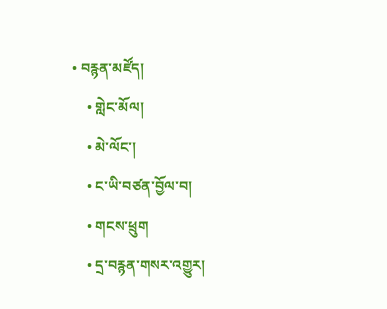• བརྙན་མཛོད།
    • གླེང་མོལ།
    • མེ་ལོང་།
    • ང་ཡི་བཙན་བྱོལ་བ།
    • གངས་ཕྲུག
    • དྲ་བརྙན་གསར་འགྱུར།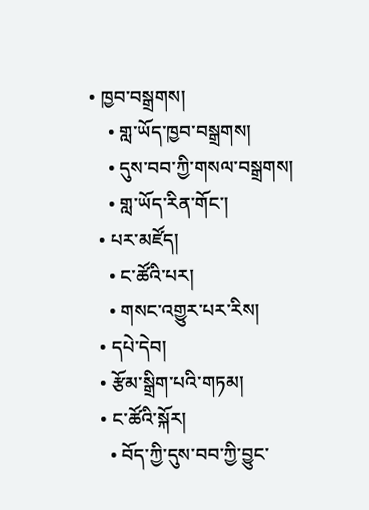• ཁྱབ་བསྒྲགས།
    • གླ་ཡོད་ཁྱབ་བསྒྲགས།
    • དུས་བབ་ཀྱི་གསལ་བསྒྲགས།
    • གླ་ཡོད་རིན་གོང་།
  • པར་མཛོད།
    • ང་ཚོའི་པར།
    • གསང་འགྱུར་པར་རིས།
  • དཔེ་དེབ།
  • རྩོམ་སྒྲིག་པའི་གཏམ།
  • ང་ཚོའི་སྐོར།
    • བོད་ཀྱི་དུས་བབ་ཀྱི་བྱུང་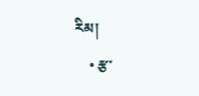རིམ།
    • རྩ་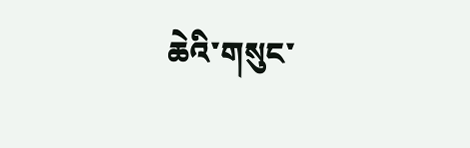ཆེའི་གསུང་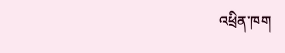འཕྲིན་ཁག